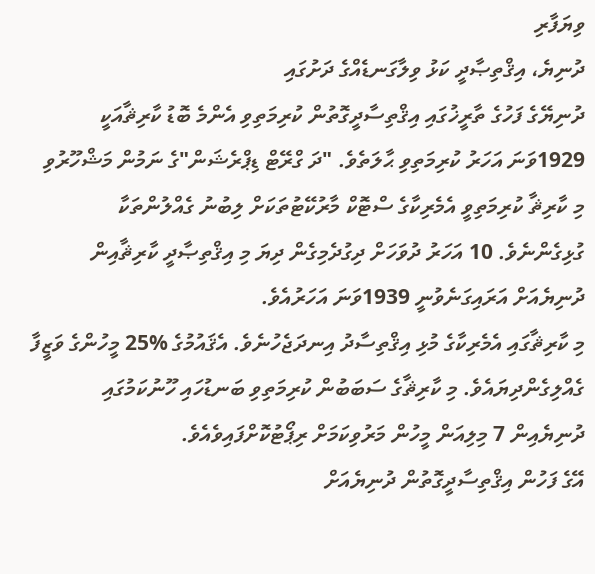ވިޔަފާރި
ދުނިޔެ، އިޤްތިޞާދީ ކަޅު ވިލާގަނޑެއްގެ ދަށުގައި
ދުނިޔޭގެ ފަހުގެ ތާރީޚުގައި އިޤްތިސާދީގޮތުން ކުރިމަތިވި އެންމެ ބޮޑު ކާރިޘާއަކީ 1929ވަނަ އަހަރު ކުރިމަތިވި ޙާލަތެވެ. "ދަ ގްރޭޓް ޑިޕްރެޝަން"ގެ ނަމުން މަޝްހޫރުވި މި ކާރިޘާ ކުރިމަތިވީ އެމެރިކާގެ ސްޓޮކް މާރުކޭޓުތަކަށް ލިބުނު ގެއްލުންތަކާ ގުޅިގެންނެވެ. 10 އަހަރު ދުވަހަށް ދިގުދެމިގެން ދިޔަ މި އިޤްތިޞާދީ ކާރިޘާއިން ދުނިޔެއަށް އަރައިގަނެވުނީ 1939ވަނަ އަހަރުއެވެ.
މި ކާރިޘާގައި އެމެރިކާގެ މުޅި އިޤްތިސާދު އިނދަޖެހުނެވެ. އެޤައުމުގެ %25 މީހުންގެ ވަޒީފާ ގެއްލިގެންދިޔައެވެ. މި ކާރިޘާގެ ސަބަބުން ކުރިމަތިވި ބަނޑުހައި ހޫނުކަމުގައި ދުނިޔެއިން 7 މިލިއަން މީހުން މަރުވިކަމަށް ރިޕޯޓުކޮށްފައިވެއެވެ.
އޭގެ ފަހުން އިޤްތިސާދީގޮތުން ދުނިޔެއަށް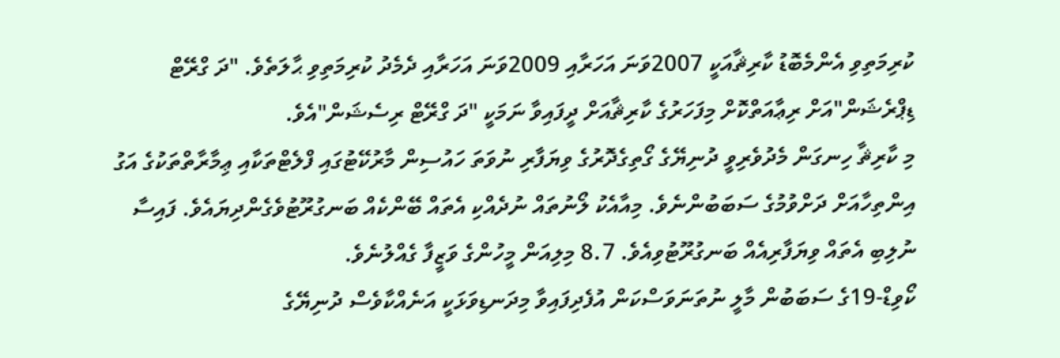ކުރިމަތިވި އެންމެބޮޑު ކާރިޘާއަކީ 2007ވަނަ އަހަރާއި 2009ވަނަ އަހަރާއި ދެމެދު ކުރިމަތިވި ޙާލަތެވެ. "ދަ ގްރޭޓް ޑިޕްރެޝަން"އަށް ރިޢާއަތްކޮށް މިފަހަރުގެ ކާރިޘާއަށް ދީފައިވާ ނަމަކީ "ދަ ގްރޭޓް ރިސެޝަން"އެވެ.
މި ކާރިޘާ ހިނގަން މެދުވެރިވީ ދުނިޔޭގެ ގޯތިގެދޮރުގެ ވިޔަފާރި ނުވަތަ ހައުސިން މާރުކޭޓުގައި ފްލެޓްތަކާއި ޢިމާރާތްތަކުގެ އަގު އިންތިހާއަށް ދަށްވުމުގެ ސަބަބުންނެވެ. މިއާއެކު ލޯނުތައް ނުދެއްކި އެތައް ބޭންކެއް ބަނގުރޫޓުވެގެންދިޔައެވެ. ފައިސާ ނުލިބި އެތައް ވިޔަފާރިއެއް ބަނގުރޫޓުވިއެވެ. 8.7 މިލިއަން މީހުންގެ ވަޒީފާ ގެއްލުނެވެ.
ކޯވިޑް-19ގެ ސަބަބުން މާލީ ނުތަނަވަސްކަން އުފެދިފައިވާ މިދަނޑިވަޅަކީ އަނެއްކާވެސް ދުނިޔޭގެ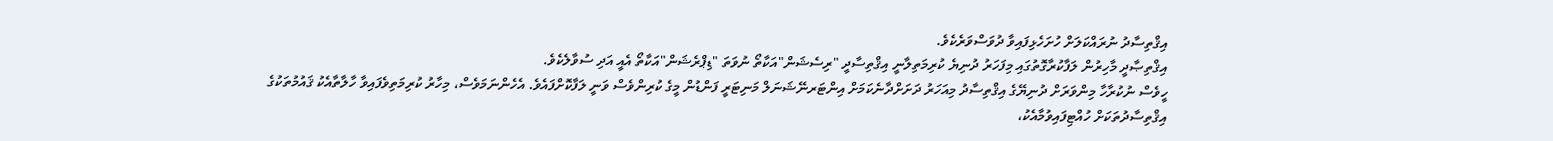އިޤްތިސާދު ނުރައްކަލަށް ހުށަހެޅިފައިވާ ދުވަސްވަރެކެވެ.
އިޤްތިޞާދީ މާހިރުން ލަފާކުރާގޮތުގައި މިފަހަރު ދުނިޔެ ކުރިމަތިލާނީ އިޤްތިސާދީ "ރިސެޝަން"އަކާތޯ ނުވަތަ "ޑިޕްރެޝަން"އަކާތޯ އެއީ އަދި ސުވާލެކެވެ.
ހީވެސް ނުކުރާހާ މިންވަރަށް ދުނިޔޭގެ އިޤްތިސާދު މިއަހަރު ދަށަށްދާނެކަމަށް އިންޓަރނޭޝަނަލް މަނިޓަރީ ފަންޑުން މީގެ ކުރިންވެސް ވަނީ ލަފާކޮށްފައެވެ. އެހެންނަމަވެސް، މިހާރު ކުރިމަތިވެފައިވާ ހާލާތާއެކު ޤައުމުތަކުގެ އިޤްތިސާދުތަކަށް ހުއްޓިފައިވުމާއެކު،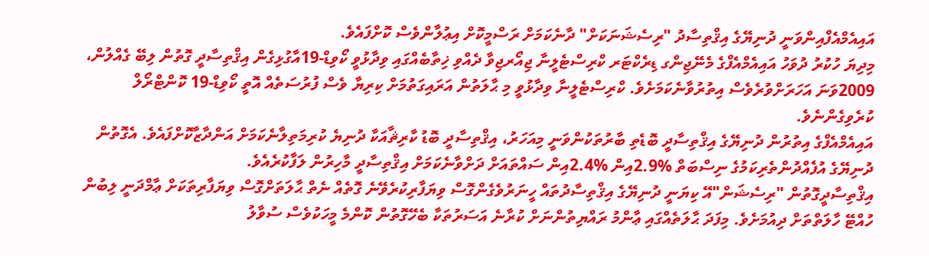އައިއެމްއެފްއިންވަނީ ދުނިޔޭގެ އިޤްތިސާދު "ރިސެޝަނަކަށް" ދާނެކަމަށް ރަސްމީކޮށް އިޢުލާންވެސް ކޮށްފައެވެ.
މިދިޔަ ހުކުރު ދުވަހު އައިއެމްއެފްގެ މެނޭޖިންގ ޑިރެކްޓަރ ކްރިސްޓެލީނާ ޖިއޯރޖިވާ ދެއްވި ޚިތާބެއްގައި ވިދާޅުވީ ކޯވިޑް-19އާގުޅިގެން އިޤްތިސާދީ ގޮތުން ލިބޭ ގެއްލުން، 2009ވަނަ އަހަރަށްވުރެވެސް އިތުރުވާނެކަމަށެވެ. ކްރިސްޓެލީނާ ވިދާޅުވީ މި ޙާލަތުން އަރައިގަތުމަށް ކިރިޔާ ވެސް ފުރުސަތެއް އޮތީ ކޯވިޑް-19 ކޮންޓްރޯލް ކުރެވިގެންނެވެ.
އައިއެމްއެފްގެ އިތުރުން ދުނިޔޭގެ އިޤްތިސާދީ ބޮޑެތި ބާރުތަކުންވަނީ މިއަހަރު، އިޤްތިސާދީ ބޮޑު ކާރިޘާއަކާ ދުނިޔެ ކުރިމަތިލާނެކަމަށް އަންދާޒާކޮށްފައެވެ. އެގޮތުން ދުނިޔޭގެ އުފެއްދުންތެރިކަމުގެ ނިސްބަތް %2.9އިން %2.4އިން ސައްތައަށް ދަށްވާނެކަމަށް އިޤްތިސާދީ މާހިރުން ލަފާކުރެއެވެ.
އިޤްތިސާދީގޮތުން "ރިސެޝަން"އޭ ކިޔަނީ ދުނިޔޭގެ އިޤްތިސާދުތައް ހީނަރުވެގެންގޮސް ވިޔަފާރިކުރެވޭނެ ގޮތެއް ނެތް ޙާލަތަށްގޮސް ވިޔަފާރިތަކަށް ޢާމްދަނީ ލިބުން ހުއްޓޭ ހާލަތްތަށް ދިއުމަށެވެ. މިފަދަ ޙާލަތެއްގައި ޢާންމު ރައްޔިތުންނަށް ކުރާނެ އަސަރުތަކާ ބެހޭގޮތުން ކޮންމެ މީހަކުވެސް ސުވާލު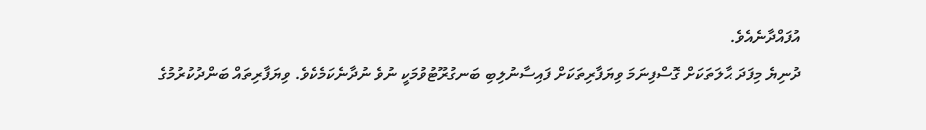އުފައްދާނެއެވެ.
ދުނިޔެ މިފަދަ ޙާލަތަކަށް ގޮސްފިނަމަ ވިޔަފާރިތަކަށް ފައިސާނުލިބި ބަނގުރޫޓުވުމަކީ ނުވެ ނުދާނެކަމެކެވެ. ވިޔަފާރިތައް ބަންދުކުރުމުގެ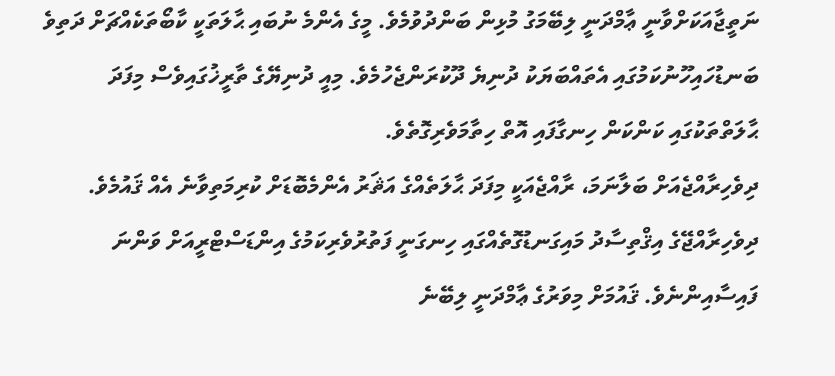ނަތީޖާއަކަށްވާނީ ޢާމްދަނީ ލިބޭމަގު މުޅިން ބަންދުވުމެވެ. މީގެ އެންމެ ނުބައި ޙާލަތަކީ ކާބޯތަކެއްޗަށް ދަތިވެ ބަނޑުހައިހޫނުކަމުގައި އެތައްބަޔަކު ދުނިޔެ ދޫކުރަންޖެހުމެވެ. މިއީ ދުނިޔޭގެ ތާރީޚުގައިވެސް މިފަދަ ޙާލަތްތަކުގައި ކަންކަން ހިނގާފައި އޮތް ހިތާމަވެރިގޮތެވެ.
ދިވެހިރާއްޖެއަށް ބަލާނަމަ، ރާއްޖެއަކީ މިފަދަ ޙާލަތެއްގެ އަޘަރު އެންމެބޮޑަށް ކުރިމަތިވާނެ އެއް ޤައުމެވެ. ދިވެހިރާއްޖޭގެ އިޤްތިސާދު މައިގަނޑުގޮތެއްގައި ހިނގަނީ ފަތުރުވެރިކަމުގެ އިންޑަސްޓްރީއަށް ވަންނަ ފައިސާއިންނެވެ. ޤައުމަށް މިވަރުގެ ޢާމްދަނީ ލިބޭނެ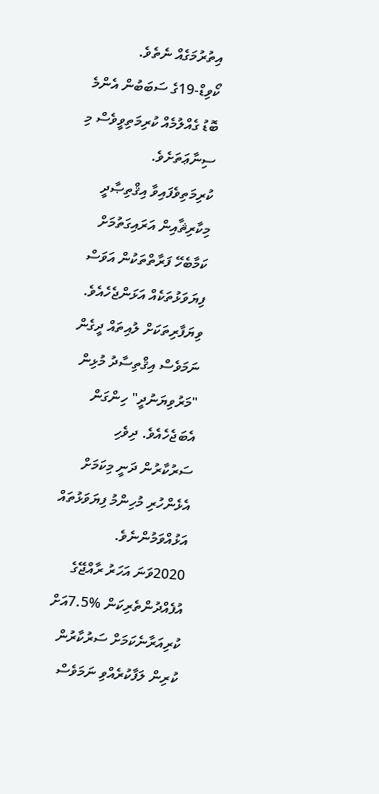އިތުރުމަގެއް ނެތެވެ. ކޯވިޑް-19ގެ ސަބަބުން އެންމެ ބޮޑު ގެއްލުމެއް ކުރިމަތިވީވެސް މި ސިނާޢަތަށެވެ.
ކުރިމަތިވެފައިވާ އިޤްތިޞާދީ މިކާރިޘާއިން އަރައިގަތުމަށް ކަމާބެހޭ ފަރާތްތަކުން އަވަސް ފިޔަވަޅުތަކެއް އަޅަންޖެހެއެވެ. ވިޔަފާރިތަކަށް ލުއިތައް ދީގެން ނަމަވެސް އިޤްތިސާދު މުޅިން "މަރުވިޔަނުދީ" ހިންގަން އެބަޖެހެއެވެ. ދިވެހި ސަރުކާރުން ދަނީ މިކަމަށް އެޅެންހުރި މުހިންމު ފިޔަވަޅުތައް އަޅުއްވަމުންނެވެ.
2020ވަނަ އަހަރު ރާއްޖޭގެ އުފެއްދުންތެރިކަން %7.5އަށް ކުރިއަރާނެކަމަށް ސަރުކާރުން ކުރިން ލަފާކުރެއްވި ނަމަވެސް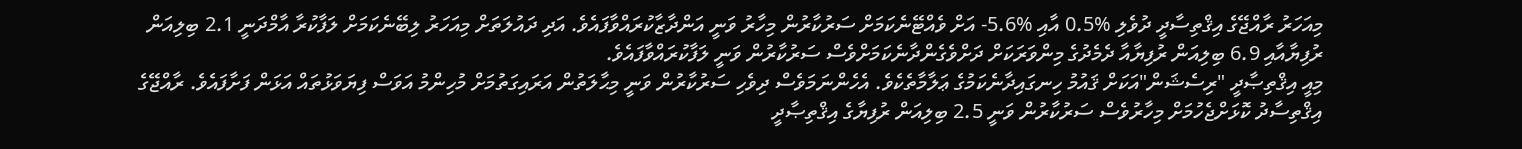މިއަހަރު ރާއްޖޭގެ އިޤްތިސާދީ ދުވެލި %0.5 އާއި %5.6- އަށް ވެއްޓޭނެކަމަށް ސަރުކާރުން މިހާރު ވަނީ އަންދާޒާކުރައްވާފައެވެ. އަދި ދައުލަތަށް މިއަހަރު ލިބޭނެކަމަށް ލަފާކުރާ އާމްދަނީ 2.1 ބިލިއަން ރުފިޔާއާއި 6.9 ބިލިއަން ރުފިޔާއާ ދެމެދުގެ މިންވަރަކަށް ދަށްވެގެންދާނެކަމަށްވެސް ސަރުކާރުން ވަނީ ލަފާކުރައްވާފައެވެ.
މިއީ އިޤްތިޞާދީ "ރިސެޝަން"އަކަށް ޤައުމު ހިނގައިދާނެކަމުގެ ޢަލާމާތެކެވެ. އެހެންނަމަވެސް ދިވެހި ސަރުކާރުން ވަނީ މިޙާލަތުން އަރައިގަތުމަށް މުހިންމު އަވަސް ފިޔަވަޅުތައް އަޅަން ފަށާފައެވެ. ރާއްޖޭގެ އިޤްތިސާދު ކޮޅަށްޖެހުމަށް މިހާރުވެސް ސަރުކާރުން ވަނީ 2.5 ބިލިއަން ރުފިޔާގެ އިޤްތިޞާދީ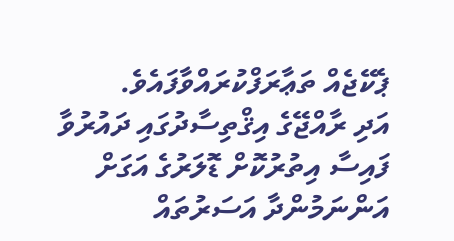ޕެކޭޖެއް ތަޢާރަފްކުރައްވާފައެވެ.
އަދި ރާއްޖޭގެ އިޤްތިސާދުގައި ދައުރުވާ ފައިސާ އިތުރުކޮށް ޑޮލަރުގެ އަގަށް އަންނަމުންދާ އަސަރުތައް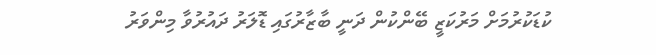ކުޑަކުރުމަށް މަރުކަޒީ ބޭންކުން ދަނީ ބާޒާރުގައި ޑޮލަރު ދައުރުވާ މިންވަރު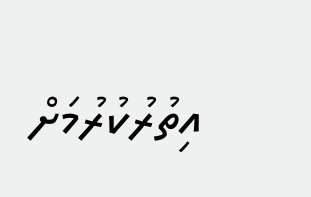އިތުރުކުރުމަށް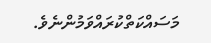މަސައްކަތްކުރައްވަމުންނެވެ.